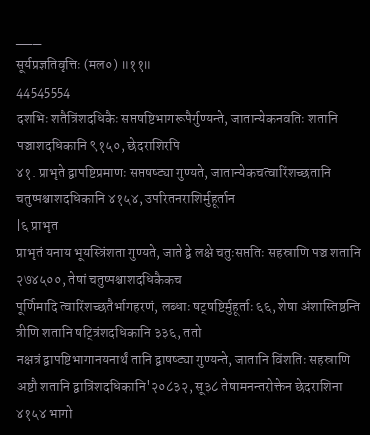___
सूर्यप्रज्ञतिवृत्तिः (मल०) ॥११॥
44545554
दशभिः शतैत्रिंशदधिकैः सप्तषष्टिभागरूपैर्गुण्यन्ते, जातान्येकनवतिः शतानि पञ्चाशदधिकानि ९१५०, छेदराशिरपि
४१. प्राभृते द्वापष्टिप्रमाणः सप्तषष्ट्या गुण्यते, जातान्येकचत्वारिंशच्छतानि चतुष्पश्चाशदधिकानि ४१५४, उपरितनराशिर्मुहूर्तान
|६ प्राभृत
प्राभृतं यनाय भूयस्त्रिंशता गुण्यते, जाते द्वे लक्षे चतुःसप्ततिः सहस्राणि पञ्च शतानि २७४५००, तेषां चतुष्पश्चाशदधिकैकच
पूर्णिमादि त्वारिंशच्छतैर्भागहरणं, लब्धाः षट्षष्टिर्मुहूर्ताः ६६, शेषा अंशास्तिष्ठन्ति त्रीणि शतानि षट्त्रिंशदधिकानि ३३६, ततो
नक्षत्रं द्वापष्टिभागानयनार्थं तानि द्वाषष्ट्या गुण्यन्ते, जातानि विंशतिः सहस्राणि अष्टौ शतानि द्वात्रिंशदधिकानि'२०८३२, सू३८ तेषामनन्तरोक्तेन छेदराशिना ४१५४ भागो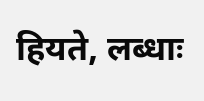हियते, लब्धाः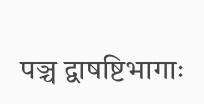पञ्च द्वाषष्टिभागाः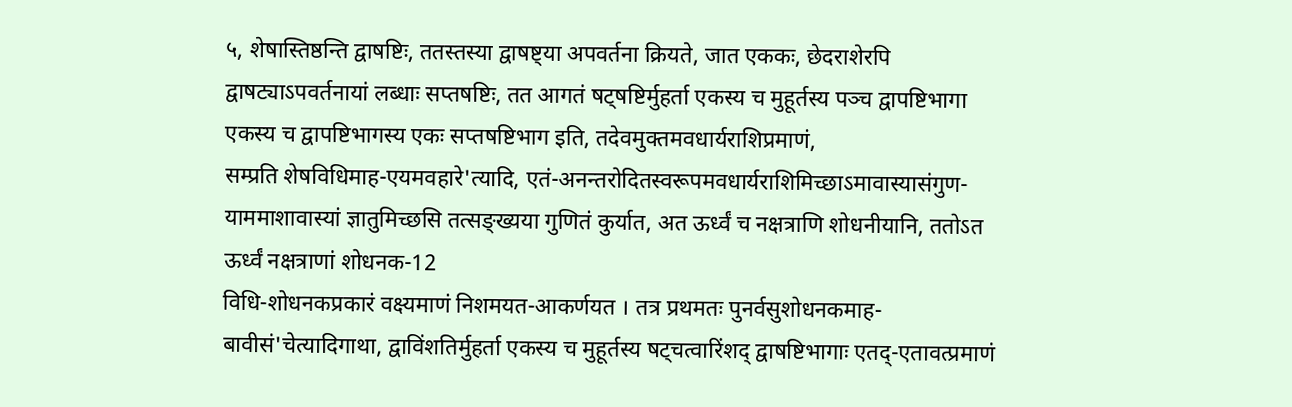५, शेषास्तिष्ठन्ति द्वाषष्टिः, ततस्तस्या द्वाषष्ट्या अपवर्तना क्रियते, जात एककः, छेदराशेरपि द्वाषट्याऽपवर्तनायां लब्धाः सप्तषष्टिः, तत आगतं षट्षष्टिर्मुहर्ता एकस्य च मुहूर्तस्य पञ्च द्वापष्टिभागा एकस्य च द्वापष्टिभागस्य एकः सप्तषष्टिभाग इति, तदेवमुक्तमवधार्यराशिप्रमाणं,
सम्प्रति शेषविधिमाह-एयमवहारे'त्यादि, एतं-अनन्तरोदितस्वरूपमवधार्यराशिमिच्छाऽमावास्यासंगुण-याममाशावास्यां ज्ञातुमिच्छसि तत्सङ्ख्यया गुणितं कुर्यात, अत ऊर्ध्वं च नक्षत्राणि शोधनीयानि, ततोऽत ऊर्ध्वं नक्षत्राणां शोधनक-12
विधि-शोधनकप्रकारं वक्ष्यमाणं निशमयत-आकर्णयत । तत्र प्रथमतः पुनर्वसुशोधनकमाह-बावीसं'चेत्यादिगाथा, द्वाविंशतिर्मुहर्ता एकस्य च मुहूर्तस्य षट्चत्वारिंशद् द्वाषष्टिभागाः एतद्-एतावत्प्रमाणं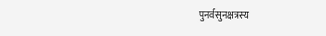पुनर्वसुनक्षत्रस्य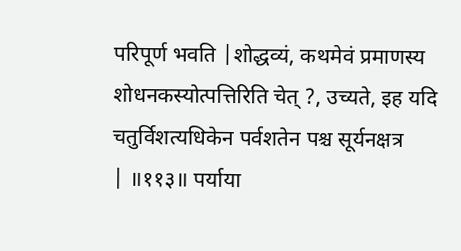परिपूर्ण भवति |शोद्धव्यं, कथमेवं प्रमाणस्य शोधनकस्योत्पत्तिरिति चेत् ?, उच्यते, इह यदि चतुर्विशत्यधिकेन पर्वशतेन पश्च सूर्यनक्षत्र
| ॥११३॥ पर्याया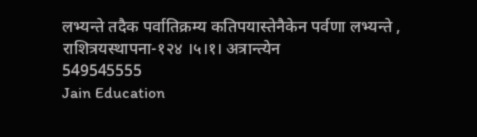लभ्यन्ते तदैक पर्वातिक्रम्य कतिपयास्तेनैकेन पर्वणा लभ्यन्ते , राशित्रयस्थापना-१२४ ।५।१। अत्रान्त्येन
549545555
Jain Education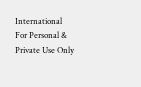International
For Personal & Private Use Only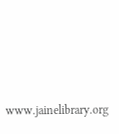www.jainelibrary.org